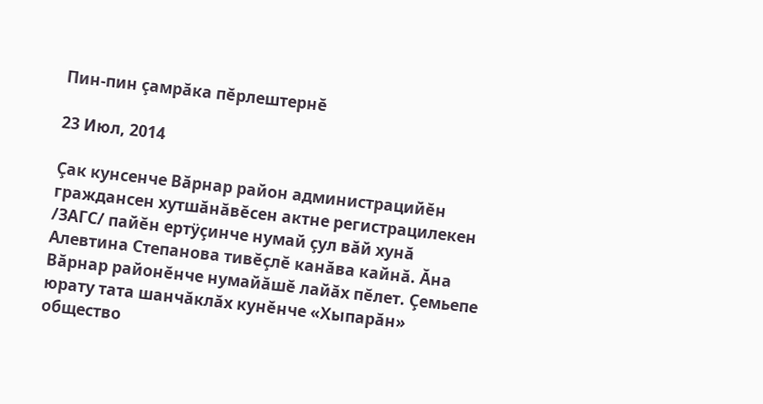Пин-пин çамрăка пĕрлештернĕ

23 Июл, 2014

Çак кунсенче Вăрнар район администрацийĕн граждансен хутшăнăвĕсен актне регистрацилекен /ЗАГС/ пайĕн ертÿçинче нумай çул вăй хунă Алевтина Степанова тивĕçлĕ канăва кайнă. Ăна Вăрнар районĕнче нумайăшĕ лайăх пĕлет. Çемьепе юрату тата шанчăклăх кунĕнче «Хыпарăн» общество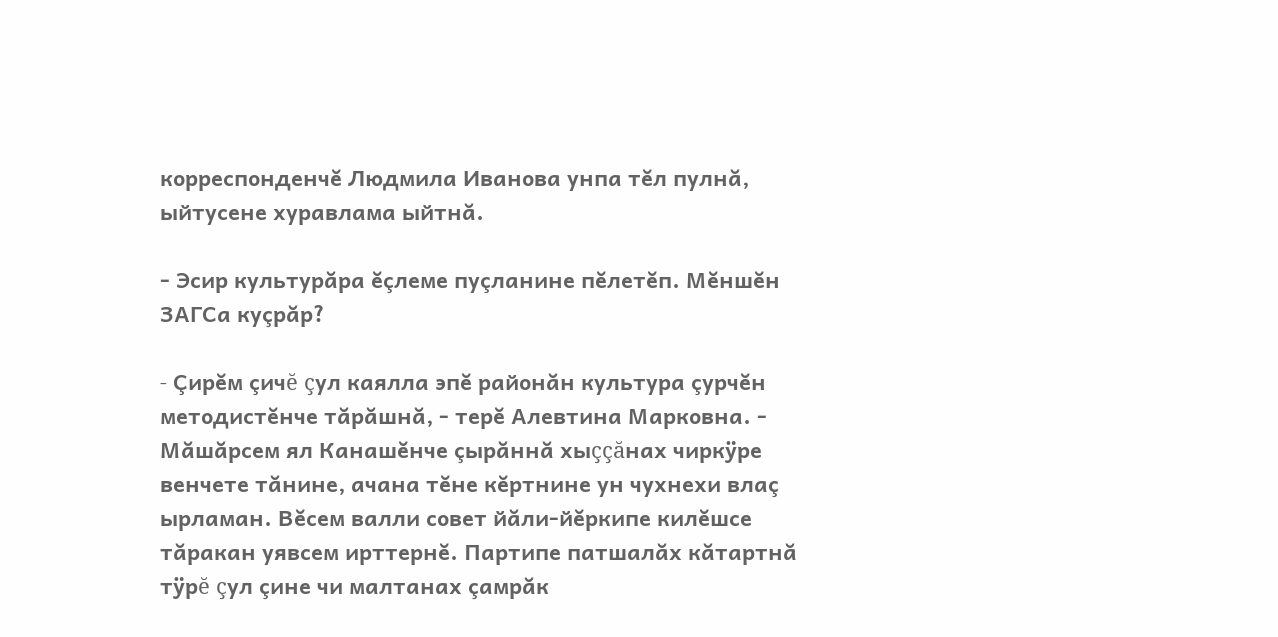корреспонденчĕ Людмила Иванова унпа тĕл пулнă, ыйтусене хуравлама ыйтнă.

- Эсир культурăра ĕçлеме пуçланине пĕлетĕп. Мĕншĕн ЗАГСа куçрăр?

- Çирĕм çичĕ çул каялла эпĕ районăн культура çурчĕн методистĕнче тăрăшнă, - терĕ Алевтина Марковна. - Мăшăрсем ял Канашĕнче çырăннă хыççăнах чиркÿре венчете тăнине, ачана тĕне кĕртнине ун чухнехи влаç ырламан. Вĕсем валли совет йăли-йĕркипе килĕшсе тăракан уявсем ирттернĕ. Партипе патшалăх кăтартнă тÿрĕ çул çине чи малтанах çамрăк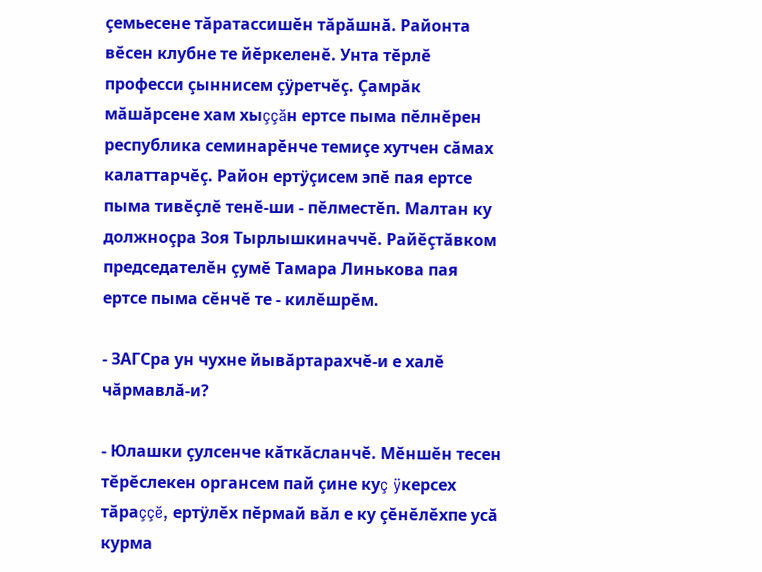çемьесене тăратассишĕн тăрăшнă. Районта вĕсен клубне те йĕркеленĕ. Унта тĕрлĕ професси çыннисем çÿретчĕç. Çамрăк мăшăрсене хам хыççăн ертсе пыма пĕлнĕрен республика семинарĕнче темиçе хутчен сăмах калаттарчĕç. Район ертÿçисем эпĕ пая ертсе пыма тивĕçлĕ тенĕ-ши - пĕлместĕп. Малтан ку должноçра Зоя Тырлышкиначчĕ. Райĕçтăвком председателĕн çумĕ Тамара Линькова пая ертсе пыма сĕнчĕ те - килĕшрĕм.

- ЗАГСра ун чухне йывăртарахчĕ-и е халĕ чăрмавлă-и?

- Юлашки çулсенче кăткăсланчĕ. Мĕншĕн тесен тĕрĕслекен органсем пай çине куç ÿкерсех тăраççĕ, ертÿлĕх пĕрмай вăл е ку çĕнĕлĕхпе усă курма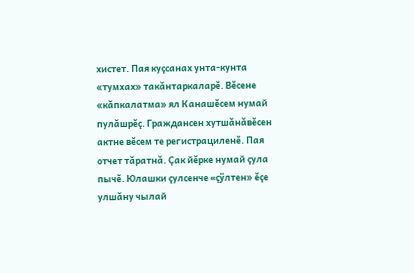хистет. Пая куçсанах унта-кунта «тумхах» такăнтаркаларĕ. Вĕсене «кăпкалатма» ял Канашĕсем нумай пулăшрĕç. Граждансен хутшăнăвĕсен актне вĕсем те регистрациленĕ. Пая отчет тăратнă. Çак йĕрке нумай çула пычĕ. Юлашки çулсенче «çÿлтен» ĕçе улшăну чылай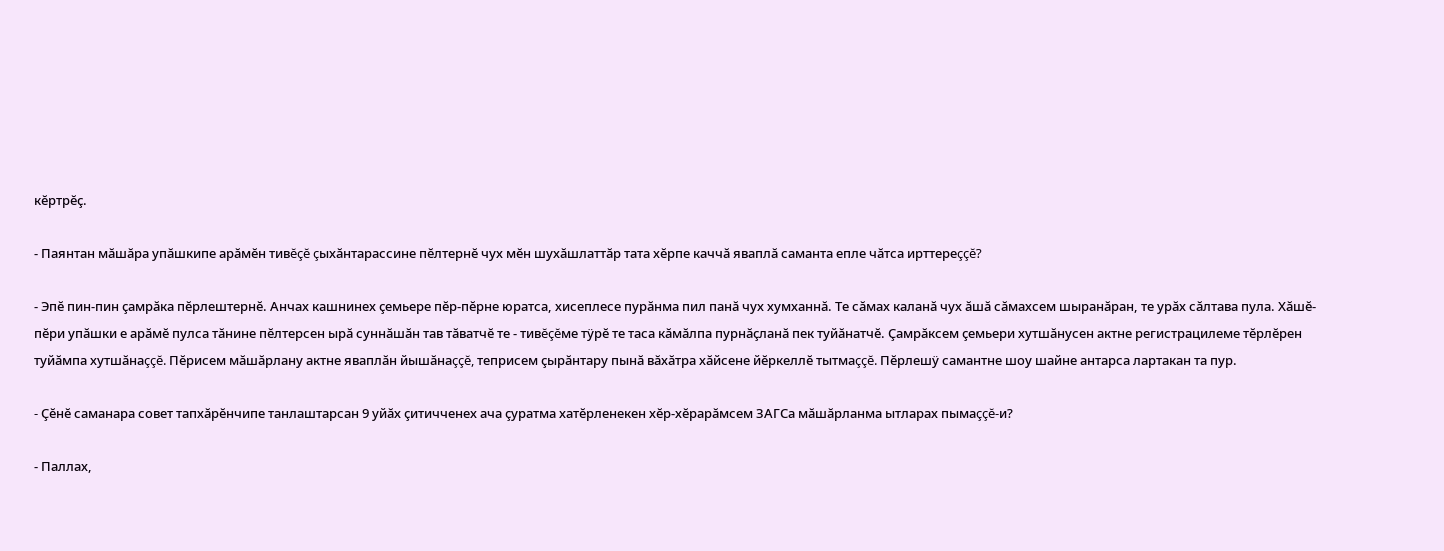кĕртрĕç.

- Паянтан мăшăра упăшкипе арăмĕн тивĕçĕ çыхăнтарассине пĕлтернĕ чух мĕн шухăшлаттăр тата хĕрпе каччă яваплă саманта епле чăтса ирттереççĕ?

- Эпĕ пин-пин çамрăка пĕрлештернĕ. Анчах кашнинех çемьере пĕр-пĕрне юратса, хисеплесе пурăнма пил панă чух хумханнă. Те сăмах каланă чух ăшă сăмахсем шыранăран, те урăх сăлтава пула. Хăшĕ-пĕри упăшки е арăмĕ пулса тăнине пĕлтерсен ырă суннăшăн тав тăватчĕ те - тивĕçĕме тÿрĕ те таса кăмăлпа пурнăçланă пек туйăнатчĕ. Çамрăксем çемьери хутшăнусен актне регистрацилеме тĕрлĕрен туйăмпа хутшăнаççĕ. Пĕрисем мăшăрлану актне яваплăн йышăнаççĕ, теприсем çырăнтару пынă вăхăтра хăйсене йĕркеллĕ тытмаççĕ. Пĕрлешÿ самантне шоу шайне антарса лартакан та пур.

- Çĕнĕ саманара совет тапхăрĕнчипе танлаштарсан 9 уйăх çитичченех ача çуратма хатĕрленекен хĕр-хĕрарăмсем ЗАГСа мăшăрланма ытларах пымаççĕ-и?

- Паллах,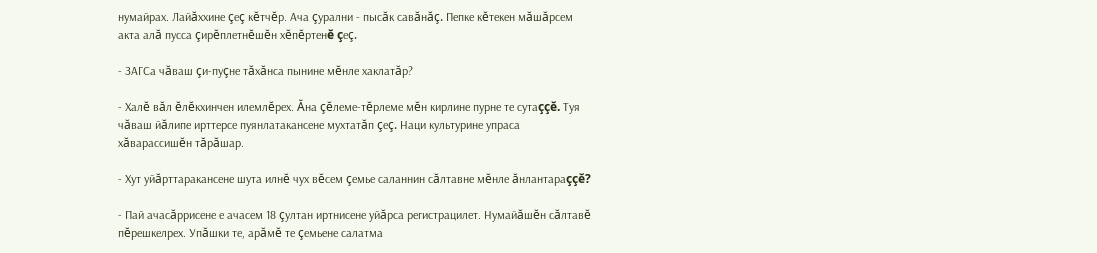нумайрах. Лайăххине çеç кĕтчĕр. Ача çурални - пысăк савăнăç. Пепке кĕтекен мăшăрсем акта алă пусса çирĕплетнĕшĕн хĕпĕртенĕ çеç.

- ЗАГСа чăваш çи-пуçне тăхăнса пынине мĕнле хаклатăр?

- Халĕ вăл ĕлĕкхинчен илемлĕрех. Ăна çĕлеме-тĕрлеме мĕн кирлине пурне те сутаççĕ. Туя чăваш йăлипе ирттерсе пуянлатакансене мухтатăп çеç. Наци культурине упраса хăварассишĕн тăрăшар.

- Хут уйăрттаракансене шута илнĕ чух вĕсем çемье саланнин сăлтавне мĕнле ăнлантараççĕ?

- Пай ачасăррисене е ачасем 18 çултан иртнисене уйăрса регистрацилет. Нумайăшĕн сăлтавĕ пĕрешкелрех. Упăшки те, арăмĕ те çемьене салатма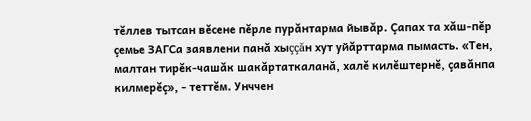тĕллев тытсан вĕсене пĕрле пурăнтарма йывăр. Çапах та хăш-пĕр çемье ЗАГСа заявлени панă хыççăн хут уйăрттарма пымасть. «Тен, малтан тирĕк-чашăк шакăртаткаланă, халĕ килĕштернĕ, çавăнпа килмерĕç», - теттĕм. Унччен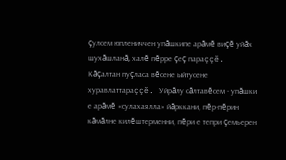çулсем юплениччен упăшкипе арăмĕ виçĕ уйăх шухăшланă, халĕ пĕрре çеç параççĕ. Кăçалтан пуçласа вĕсене ыйтусене хуравлаттараççĕ. Уйрăлу сăлтавĕсем - упăшки е арăмĕ «сулахаялла» йăрккани, пĕр-пĕрин кăмăлне килĕштерменни, пĕри е тепри çемьерен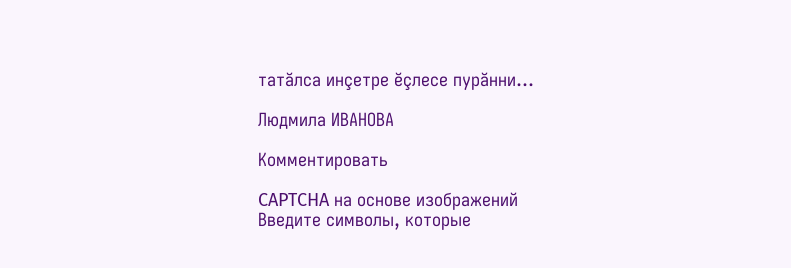татăлса инçетре ĕçлесе пурăнни...

Людмила ИВАНОВА

Комментировать

CAPTCHA на основе изображений
Введите символы, которые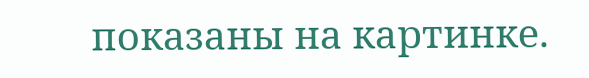показаны на картинке.